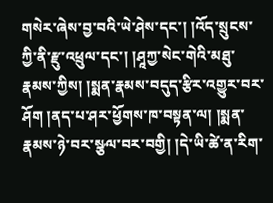གསེར་ཞེས་བྱ་བའི་ཡེ་ཤེས་དང་། །འོད་སྲུངས་ཀྱི་ནི་རྫུ་འཕྲུལ་དང་། །ཤཱཀྱ་སེང་གེའི་མཐུ་རྣམས་ཀྱིས། །སྨན་རྣམས་བདུད་རྩིར་འགྱུར་བར་ཤོག །ནད་པ་ཤར་ཕྱོགས་ཁ་བསྟན་ལ། །སྨན་རྣམས་ཉེ་བར་སྩལ་བར་བགྱི། །དེ་ཡི་ཚེ་ན་རིག་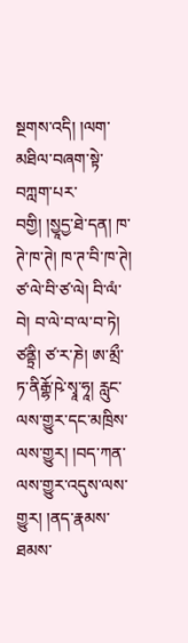སྔགས་འདི། །ལག་མཐིལ་བཞག་སྟེ་བཀླག་པར་བགྱི། །སྱཱདྱ་ཐེ་དན། ཁ་ཊེ་ཁ་ཊེ། ཁ་ཊ་བི་ཁ་ཊེ། ཙ་ལེ་བི་ཙ་ལེ། བི་ལཾ་བེ། བ་ལེ་བ་ལ་བ་ཏེ། ཙནྟྲི། ཙ་ར་ཎེ། ཨ་མྲྀ་ཏ་ནིརྒྷོ་ཥེ་སྭཱ་ཧཱ། རླུང་ལས་གྱུར་དང་མཁྲིས་ལས་གྱུར། །བད་ཀན་ལས་གྱུར་འདུས་ལས་གྱུར། །ནད་རྣམས་ཐམས་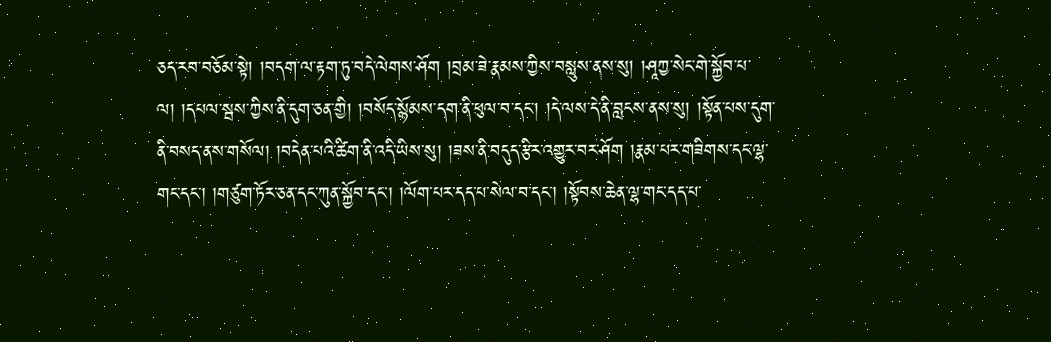ཅད་རབ་བཅོམ་སྟེ། །བདག་ལ་རྟག་ཏུ་བདེ་ལེགས་ཤོག །བྲམ་ཟེ་རྣམས་ཀྱིས་བསླུས་ནས་སུ། །ཤཱཀྱ་སེང་གེ་སྐྱོབ་པ་ལ། །དཔལ་སྦས་ཀྱིས་ནི་དུག་ཅན་གྱི། །བསོད་སྙོམས་དག་ནི་ཕུལ་བ་དང་། །དེ་ལས་དེ་ནི་བླངས་ནས་སུ། །སྟོན་པས་དུག་ནི་བསད་ནས་གསོལ། །བདེན་པའི་ཚིག་ནི་འདི་ཡིས་སུ། །ཟས་ནི་བདུད་རྩིར་འགྱུར་བར་ཤོག །རྣམ་པར་གཟིགས་དང་ལྷ་གང་དང་། །གཙུག་ཏོར་ཅན་དང་ཀུན་སྐྱོབ་དང་། །ལོག་པར་དད་པ་སེལ་བ་དང་། །སྟོབས་ཆེན་ལྷ་གང་དད་པ་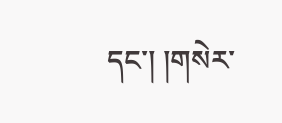དང་། །གསེར་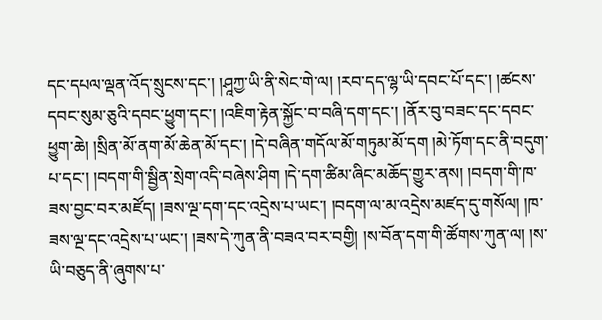དང་དཔལ་ལྡན་འོད་སྲུངས་དང་། །ཤཱཀྱ་ཡི་ནི་སེང་གེ་ལ། །རབ་དད་ལྷ་ཡི་དབང་པོ་དང་། །ཚངས་དབང་སུམ་ཅུའི་དབང་ཕྱུག་དང་། །འཇིག་རྟེན་སྐྱོང་བ་བཞི་དག་དང་། །ནོར་བུ་བཟང་དང་དབང་ཕྱུག་ཆེ། །སྲིན་མོ་ནག་མོ་ཆེན་མོ་དང་། །དེ་བཞིན་གདོལ་མོ་གཏུམ་མོ་དག །མེ་ཏོག་དང་ནི་བདུག་པ་དང་། །བདག་གི་སྦྱིན་སྲེག་འདི་བཞེས་ཤིག །དེ་དག་ཚིམ་ཞིང་མཆོད་གྱུར་ནས། །བདག་གི་ཁ་ཟས་བྱང་བར་མཛོད། །ཟས་ལྔ་དག་དང་འདྲེས་པ་ཡང་། །བདག་ལ་མ་འདྲེས་མཛད་དུ་གསོལ། །ཁ་ཟས་ལྔ་དང་འདྲེས་པ་ཡང་། །ཟས་དེ་ཀུན་ནི་བཟའ་བར་བགྱི། །ས་བོན་དག་གི་ཚོགས་ཀུན་ལ། །ས་ཡི་བཅུད་ནི་ཞུགས་པ་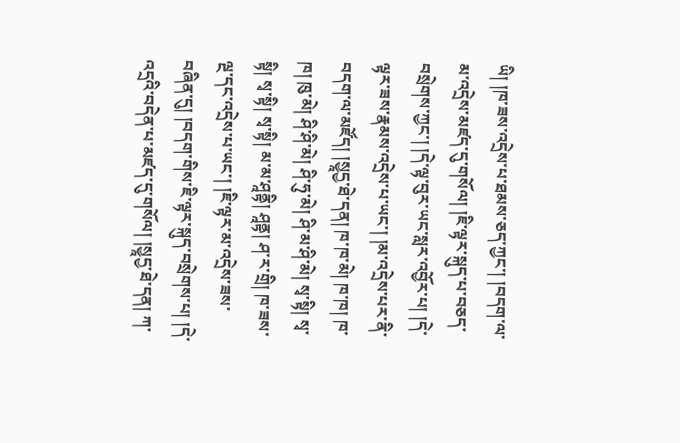ཡི། །ཁ་ཟས་འདྲེས་པ་ཐམས་ཅད་ཀྱང་། །བདག་ལ་མ་འདྲེས་མཛད་དུ་གསོལ། །ཇི་ལྟར་སྐུད་པ་བཅད་བསྲེགས་ཀྱང་། །དེ་ལྟ་བུར་ཡང་སླར་འབྱོར་པ། །དེ་ལྟར་ཟས་རྣམས་འདྲེས་པ་ཡང་། །མ་འདྲེས་པར་ནི་བདག་ལ་མཛོད། །སྱཱདྱ་ཐེ་དན། ཁ་ཁ་མེ། ཁ་ཁ། ཁ་ཁ། ཁུ་མེ། ཤི་ཤི་མེ། ཤི་ཧུ་མེ། ཤི་མ་ཤི་མེ། སྭ་སྟི། སྭ་སྟི། སྭ་སྟི། སྭ་སྟི། མ་མ་ཤཱནྟི། ཤཱནྟ། ཤ་ར་གྲི། ཁ་ཟས་ལྔ་དང་འདྲེས་པ་ཡང་། །ཇི་ལྟར་མ་འདྲེས་ཟས་བཞིན་དུ། །བདག་གིས་ཇི་ལྟར་སྐུད་བསྲེགས་པ། །དེ་འདྲའི་བདེན་པ་མཛད་དུ་གསོལ། །སྱཱདྱ་ཐེ་དན། ཀ་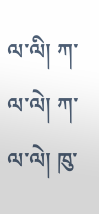ལ་ལི། ཀ་ལ་ལེ། ཀ་ལ་ལེ། ཁུ་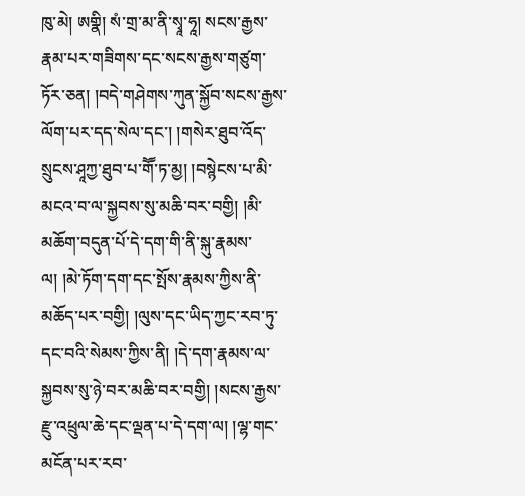ཁུ་མེ། ཨགྣི། སཾ་གྲ་མ་ནི་སྭཱ་ཧཱ། སངས་རྒྱས་རྣམ་པར་གཟིགས་དང་སངས་རྒྱས་གཙུག་ཏོར་ཅན། །བདེ་གཤེགས་ཀུན་སྐྱོབ་སངས་རྒྱས་ལོག་པར་དད་སེལ་དང་། །གསེར་ཐུབ་འོད་སྲུངས་ཤཱཀྱ་ཐུབ་པ་གཽ་ཏ་མྱ། །བསྙེངས་པ་མི་མངའ་བ་ལ་སྐྱབས་སུ་མཆི་བར་བགྱི། །མི་མཆོག་བདུན་པོ་དེ་དག་གི་ནི་སྐུ་རྣམས་ལ། །མེ་ཏོག་དག་དང་སྤོས་རྣམས་ཀྱིས་ནི་མཆོད་པར་བགྱི། །ལུས་དང་ཡིད་ཀྱང་རབ་ཏུ་དང་བའི་སེམས་ཀྱིས་ནི། །དེ་དག་རྣམས་ལ་སྐྱབས་སུ་ཉེ་བར་མཆི་བར་བགྱི། །སངས་རྒྱས་རྫུ་འཕྲུལ་ཆེ་དང་ལྡན་པ་དེ་དག་ལ། །ལྷ་གང་མངོན་པར་རབ་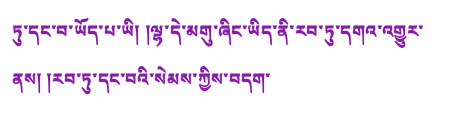ཏུ་དང་བ་ཡོད་པ་ཡི། །ལྷ་དེ་མགུ་ཞིང་ཡིད་ནི་རབ་ཏུ་དགའ་འགྱུར་ནས། །རབ་ཏུ་དང་བའི་སེམས་ཀྱིས་བདག་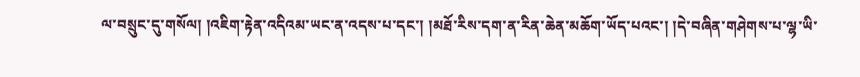ལ་བསྲུང་དུ་གསོལ། །འཇིག་རྟེན་འདིའམ་ཡང་ན་འདས་པ་དང་། །མཐོ་རིས་དག་ན་རིན་ཆེན་མཆོག་ཡོད་པའང་། །དེ་བཞིན་གཤེགས་པ་ལྷ་ཡི་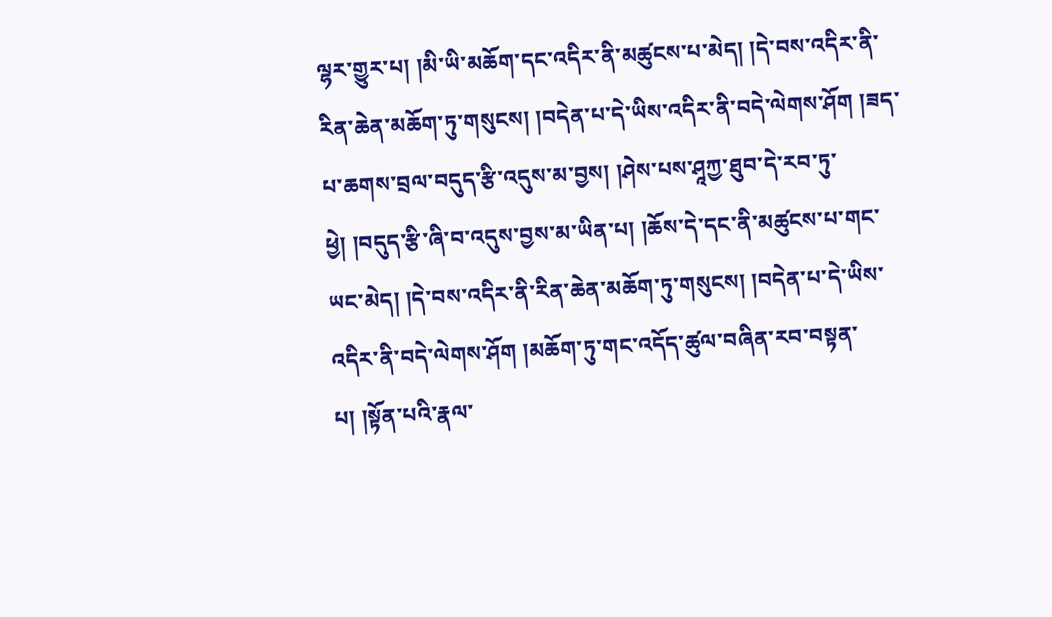ལྷར་གྱུར་པ། །མི་ཡི་མཆོག་དང་འདིར་ནི་མཚུངས་པ་མེད། །དེ་བས་འདིར་ནི་རིན་ཆེན་མཆོག་ཏུ་གསུངས། །བདེན་པ་དེ་ཡིས་འདིར་ནི་བདེ་ལེགས་ཤོག །ཟད་པ་ཆགས་བྲལ་བདུད་རྩི་འདུས་མ་བྱས། །ཤེས་པས་ཤཱཀྱ་ཐུབ་དེ་རབ་ཏུ་ཕྱེ། །བདུད་རྩི་ཞི་བ་འདུས་བྱས་མ་ཡིན་པ། །ཆོས་དེ་དང་ནི་མཚུངས་པ་གང་ཡང་མེད། །དེ་བས་འདིར་ནི་རིན་ཆེན་མཆོག་ཏུ་གསུངས། །བདེན་པ་དེ་ཡིས་འདིར་ནི་བདེ་ལེགས་ཤོག །མཆོག་ཏུ་གང་འདོད་ཚུལ་བཞིན་རབ་བསྟན་པ། །སྟོན་པའི་རྣལ་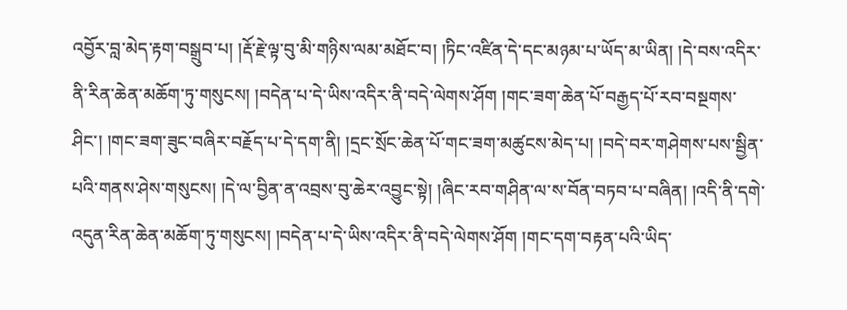འབྱོར་བླ་མེད་རྟག་བསྒྲུབ་པ། །རྡོ་རྗེ་ལྟ་བུ་མི་གཉིས་ལམ་མཐོང་བ། །ཏིང་འཛིན་དེ་དང་མཉམ་པ་ཡོད་མ་ཡིན། །དེ་བས་འདིར་ནི་རིན་ཆེན་མཆོག་ཏུ་གསུངས། །བདེན་པ་དེ་ཡིས་འདིར་ནི་བདེ་ལེགས་ཤོག །གང་ཟག་ཆེན་པོ་བརྒྱད་པོ་རབ་བསྔགས་ཤིང་། །གང་ཟག་ཟུང་བཞིར་བརྗོད་པ་དེ་དག་ནི། །དྲང་སྲོང་ཆེན་པོ་གང་ཟག་མཚུངས་མེད་པ། །བདེ་བར་གཤེགས་པས་སྦྱིན་པའི་གནས་ཤེས་གསུངས། །དེ་ལ་བྱིན་ན་འབྲས་བུ་ཆེར་འབྱུང་སྟེ། །ཞིང་རབ་གཤིན་ལ་ས་བོན་བཏབ་པ་བཞིན། །འདི་ནི་དགེ་འདུན་རིན་ཆེན་མཆོག་ཏུ་གསུངས། །བདེན་པ་དེ་ཡིས་འདིར་ནི་བདེ་ལེགས་ཤོག །གང་དག་བརྟན་པའི་ཡིད་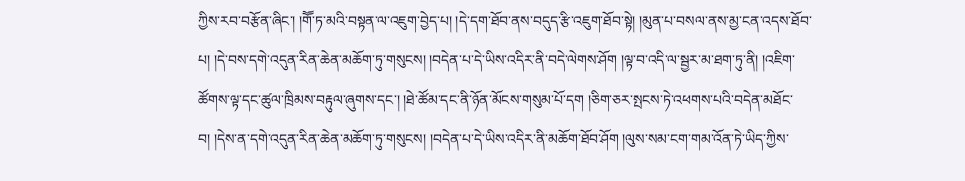ཀྱིས་རབ་བརྩོན་ཞིང་། །གཽ་ཏ་མའི་བསྟན་ལ་འཇུག་བྱེད་པ། །དེ་དག་ཐོབ་ནས་བདུད་རྩི་འཇུག་ཐོབ་སྟེ། །མུན་པ་བསལ་ནས་མྱ་ངན་འདས་ཐོབ་པ། །དེ་བས་དགེ་འདུན་རིན་ཆེན་མཆོག་ཏུ་གསུངས། །བདེན་པ་དེ་ཡིས་འདིར་ནི་བདེ་ལེགས་ཤོག །ལྟ་བ་འདི་ལ་སྦྱར་མ་ཐག་ཏུ་ནི། །འཇིག་ཚོགས་ལྟ་དང་ཚུལ་ཁྲིམས་བརྟུལ་ཞུགས་དང་། །ཐེ་ཚོམ་དང་ནི་ཉོན་མོངས་གསུམ་པོ་དག །ཅིག་ཅར་སྤངས་ཏེ་འཕགས་པའི་བདེན་མཐོང་བ། །དེས་ན་དགེ་འདུན་རིན་ཆེན་མཆོག་ཏུ་གསུངས། །བདེན་པ་དེ་ཡིས་འདིར་ནི་མཆོག་ཐོབ་ཤོག །ལུས་སམ་ངག་གམ་འོན་ཏེ་ཡིད་ཀྱིས་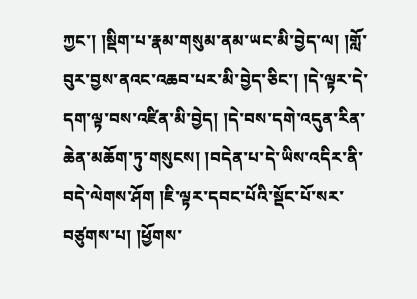ཀྱང་། །སྡིག་པ་རྣམ་གསུམ་ནམ་ཡང་མི་བྱེད་ལ། །གློ་བུར་བྱས་ནའང་འཆབ་པར་མི་བྱེད་ཅིང་། །དེ་ལྟར་དེ་དག་ལྟ་བས་འཛིན་མི་བྱེད། །དེ་བས་དགེ་འདུན་རིན་ཆེན་མཆོག་ཏུ་གསུངས། །བདེན་པ་དེ་ཡིས་འདིར་ནི་བདེ་ལེགས་ཤོག །ཇི་ལྟར་དབང་པོའི་སྡོང་པོ་སར་བཙུགས་པ། །ཕྱོགས་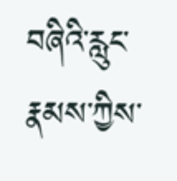བཞིའི་རླུང་རྣམས་ཀྱིས་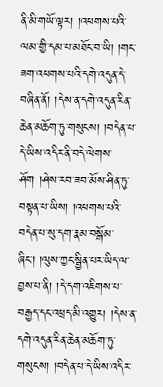ནི་མི་གཡོ་ལྟར། །འཕགས་པའི་ལམ་གྱི་དམ་པ་མཐོང་བ་ཡི། །གང་ཟག་འཕགས་པའི་དགེ་འདུན་དེ་བཞིན་ནོ། །དེས་ན་དགེ་འདུན་རིན་ཆེན་མཆོག་ཏུ་གསུངས། །བདེན་པ་དེ་ཡིས་འདིར་ནི་བདེ་ལེགས་ཤོག །ཤེས་རབ་ཟབ་མོས་ཤིན་ཏུ་བསྟན་པ་ཡིས། །འཕགས་པའི་བདེན་པ་སུ་དག་རྣམ་བསྒོམ་ཞིང་། །ལུས་ཀྱང་སྦྱིན་པར་ཡིད་ལ་བྱས་པ་ནི། །དེ་དག་འཇིགས་པ་བརྒྱད་དང་འཕྲད་མི་འགྱུར། །དེས་ན་དགེ་འདུན་རིན་ཆེན་མཆོག་ཏུ་གསུངས། །བདེན་པ་དེ་ཡིས་འདིར་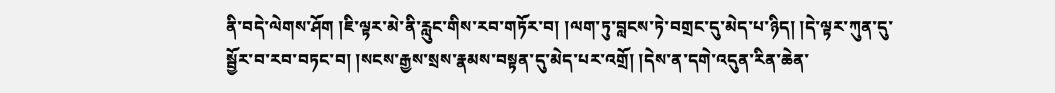ནི་བདེ་ལེགས་ཤོག །ཇི་ལྟར་མེ་ནི་རླུང་གིས་རབ་གཏོར་བ། །ལག་ཏུ་བླངས་ཏེ་བགྲང་དུ་མེད་པ་ཉིད། །དེ་ལྟར་ཀུན་དུ་སྦྱོར་བ་རབ་བཏང་བ། །སངས་རྒྱས་སྲས་རྣམས་བསྟན་དུ་མེད་པར་འགྲོ། །དེས་ན་དགེ་འདུན་རིན་ཆེན་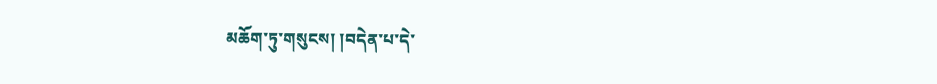མཆོག་ཏུ་གསུངས། །བདེན་པ་དེ་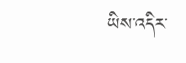ཡིས་འདིར་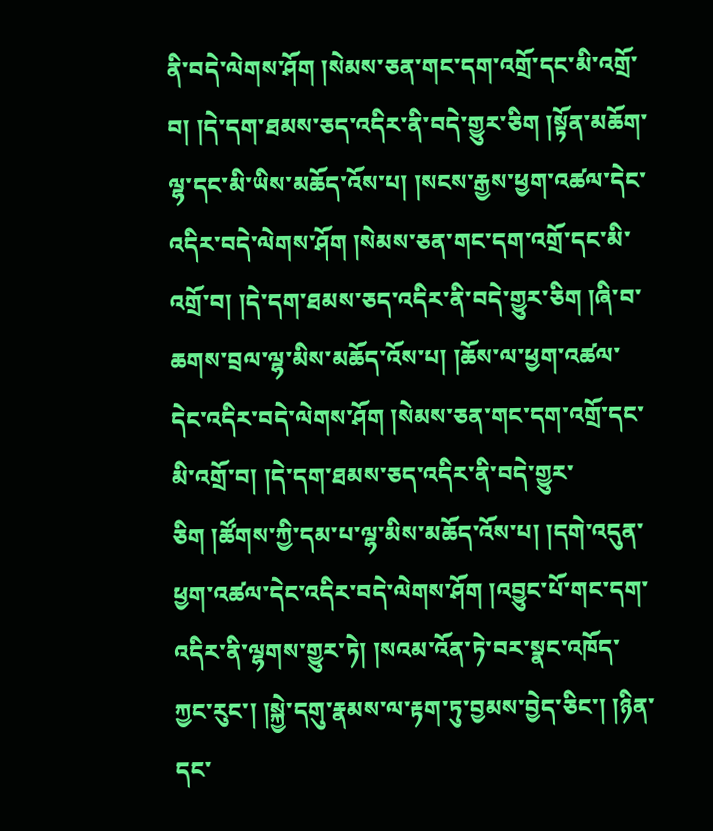ནི་བདེ་ལེགས་ཤོག །སེམས་ཅན་གང་དག་འགྲོ་དང་མི་འགྲོ་བ། །དེ་དག་ཐམས་ཅད་འདིར་ནི་བདེ་གྱུར་ཅིག །སྟོན་མཆོག་ལྷ་དང་མི་ཡིས་མཆོད་འོས་པ། །སངས་རྒྱས་ཕྱག་འཚལ་དེང་འདིར་བདེ་ལེགས་ཤོག །སེམས་ཅན་གང་དག་འགྲོ་དང་མི་འགྲོ་བ། །དེ་དག་ཐམས་ཅད་འདིར་ནི་བདེ་གྱུར་ཅིག །ཞི་བ་ཆགས་བྲལ་ལྷ་མིས་མཆོད་འོས་པ། །ཆོས་ལ་ཕྱག་འཚལ་དེང་འདིར་བདེ་ལེགས་ཤོག །སེམས་ཅན་གང་དག་འགྲོ་དང་མི་འགྲོ་བ། །དེ་དག་ཐམས་ཅད་འདིར་ནི་བདེ་གྱུར་ཅིག །ཚོགས་ཀྱི་དམ་པ་ལྷ་མིས་མཆོད་འོས་པ། །དགེ་འདུན་ཕྱག་འཚལ་དེང་འདིར་བདེ་ལེགས་ཤོག །འབྱུང་པོ་གང་དག་འདིར་ནི་ལྷགས་གྱུར་ཏེ། །སའམ་འོན་ཏེ་བར་སྣང་འཁོད་ཀྱང་རུང་། །སྐྱེ་དགུ་རྣམས་ལ་རྟག་ཏུ་བྱམས་བྱེད་ཅིང་། །ཉིན་དང་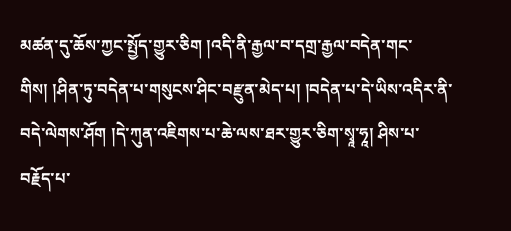མཚན་དུ་ཆོས་ཀྱང་སྤྱོད་གྱུར་ཅིག །འདི་ནི་རྒྱལ་བ་དགྲ་རྒྱལ་བདེན་གང་གིས། །ཤིན་ཏུ་བདེན་པ་གསུངས་ཤིང་བརྫུན་མེད་པ། །བདེན་པ་དེ་ཡིས་འདིར་ནི་བདེ་ལེགས་ཤོག །དེ་ཀུན་འཇིགས་པ་ཆེ་ལས་ཐར་གྱུར་ཅིག་སྭཱ་ཧཱ། ཤིས་པ་བརྗོད་པ་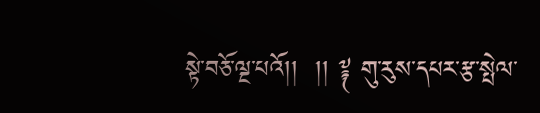སྟེ་བཅོ་ལྔ་པའོ།།  །། ༈ གུ་རུས་དཔར་རྩ་སྤེལ་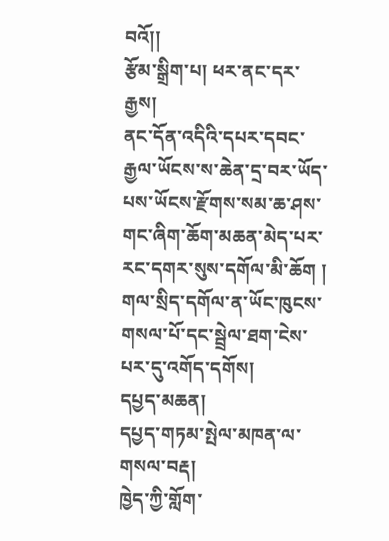བའོ།།
རྩོམ་སྒྲིག་པ། ཕར་ནང་དར་རྒྱས།
ནང་དོན་འདིའི་དཔར་དབང་རྒྱལ་ཡོངས་ས་ཆེན་དྲ་བར་ཡོད་པས་ཡོངས་རྫོགས་སམ་ཆ་ཤས་གང་ཞིག་ཆོག་མཆན་མེད་པར་རང་དགར་སུས་དགོལ་མི་ཆོག ། གལ་སྲིད་དགོལ་ན་ཡོང་ཁུངས་གསལ་པོ་དང་སྦྲེལ་ཐག་ངེས་པར་དུ་འགོད་དགོས།
དཔྱད་མཆན།
དཔྱད་གཏམ་སྤེལ་མཁན་ལ་གསལ་བརྡ།
ཁྱེད་ཀྱི་གློག་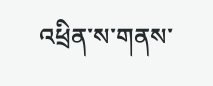འཕྲིན་ས་གནས་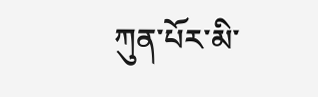ཀུན་པོར་མི་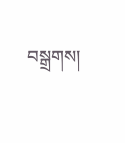བསྒྲགས།